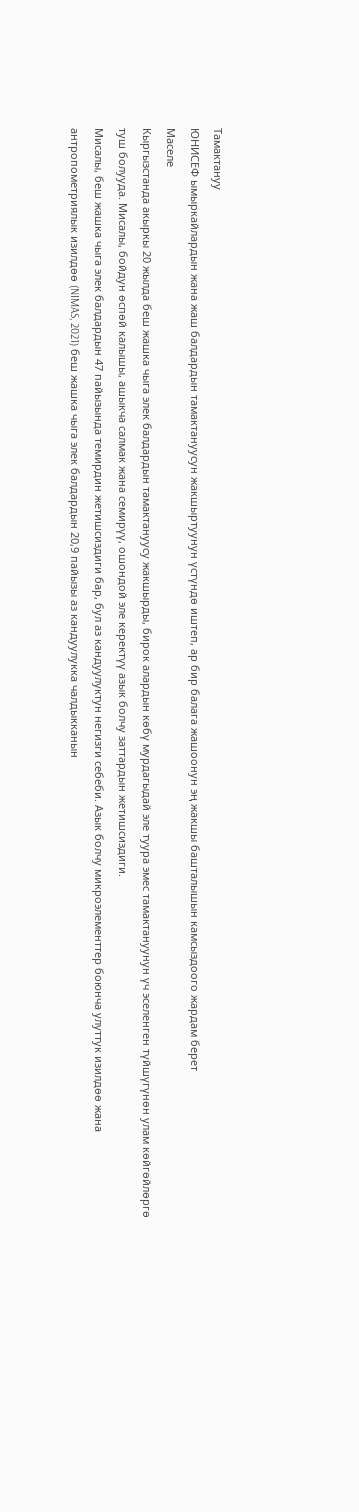Тамактануу
ЮНИСЕФ ымыркайлардын жана жаш балдардын тамактануусун жакшыртуунун үстүндө иштеп, ар бир балага жашоонун эң жакшы башталышын камсыздоого жардам берет
Маселе
Кыргызстанда акыркы 20 жылда беш жашка чыга элек балдардын тамактануусу жакшырды, бирок алардын көбү мурдагыдай эле туура эмес тамактануунун үч эселенген түйшүгүнөн улам көйгөйлөргө туш болууда. Мисалы, бойдун өспөй калышы, ашыкча салмак жана семирүү, ошондой эле керектүү азык болчу заттардын жетишсиздиги.
Мисалы, беш жашка чыга элек балдардын 47 пайызында темирдин жетишсиздиги бар, бул аз кандуулуктун негизги себеби. Азык болчу микроэлементтер боюнча улуттук изилдөө жана антропометриялык изилдөө (NIMAS, 2021) беш жашка чыга элек балдардын 20,9 пайызы аз кандуулукка чалдыкканын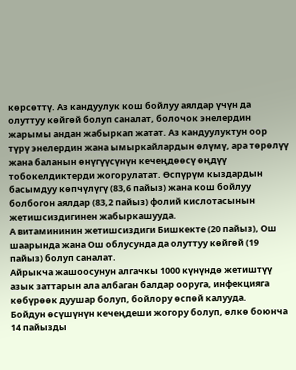көрсөттү. Аз кандуулук кош бойлуу аялдар үчүн да олуттуу көйгөй болуп саналат, болочок энелердин жарымы андан жабыркап жатат. Аз кандуулуктун оор түрү энелердин жана ымыркайлардын өлүмү, ара төрөлүү жана баланын өнүгүүсүнүн кечеңдөөсү өңдүү тобокелдиктерди жогорулатат. Өспүрүм кыздардын басымдуу көпчүлүгү (83,6 пайыз) жана кош бойлуу болбогон аялдар (83,2 пайыз) фолий кислотасынын жетишсиздигинен жабыркашууда.
А витамининин жетишсиздиги Бишкекте (20 пайыз), Ош шаарында жана Ош облусунда да олуттуу көйгөй (19 пайыз) болуп саналат.
Айрыкча жашоосунун алгачкы 1000 күнүндө жетиштүү азык заттарын ала албаган балдар ооруга, инфекцияга көбүрөөк дуушар болуп, бойлору өспөй калууда.
Бойдун өсүшүнүн кечеңдеши жогору болуп, өлкө боюнча 14 пайызды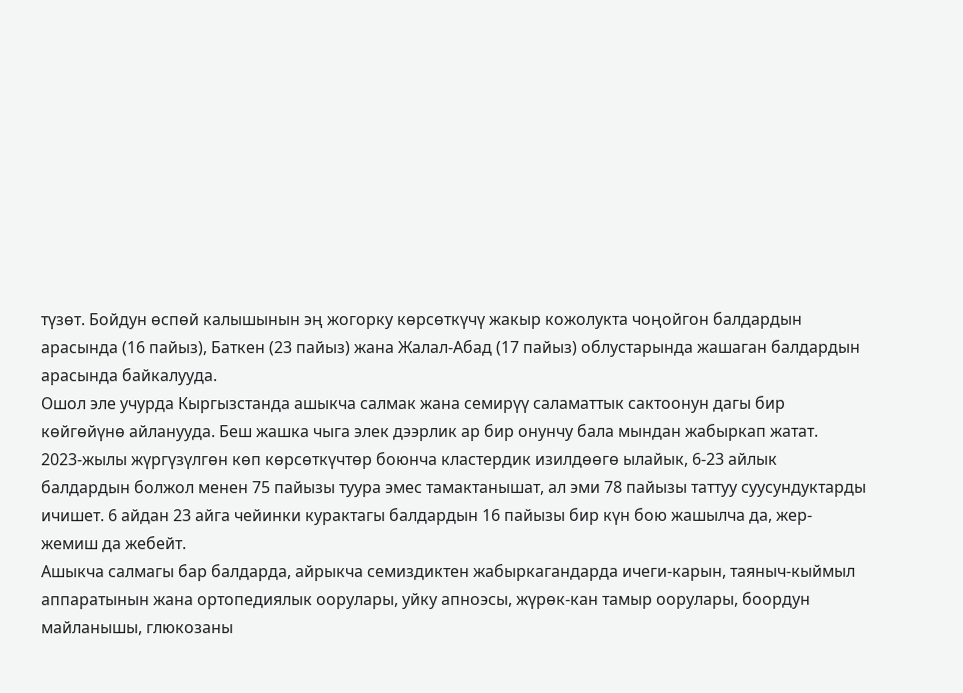түзөт. Бойдун өспөй калышынын эң жогорку көрсөткүчү жакыр кожолукта чоңойгон балдардын арасында (16 пайыз), Баткен (23 пайыз) жана Жалал-Абад (17 пайыз) облустарында жашаган балдардын арасында байкалууда.
Ошол эле учурда Кыргызстанда ашыкча салмак жана семирүү саламаттык сактоонун дагы бир көйгөйүнө айланууда. Беш жашка чыга элек дээрлик ар бир онунчу бала мындан жабыркап жатат.
2023-жылы жүргүзүлгөн көп көрсөткүчтөр боюнча кластердик изилдөөгө ылайык, 6-23 айлык балдардын болжол менен 75 пайызы туура эмес тамактанышат, ал эми 78 пайызы таттуу суусундуктарды ичишет. 6 айдан 23 айга чейинки курактагы балдардын 16 пайызы бир күн бою жашылча да, жер-жемиш да жебейт.
Ашыкча салмагы бар балдарда, айрыкча семиздиктен жабыркагандарда ичеги-карын, таяныч-кыймыл аппаратынын жана ортопедиялык оорулары, уйку апноэсы, жүрөк-кан тамыр оорулары, боордун майланышы, глюкозаны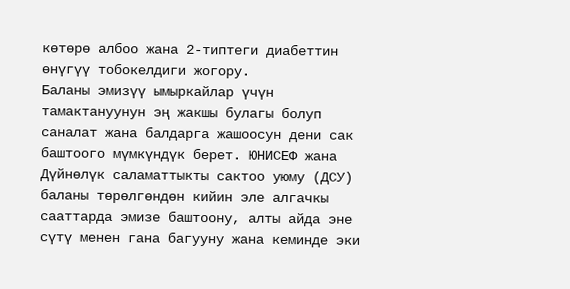көтөрө албоо жана 2-типтеги диабеттин өнүгүү тобокелдиги жогору.
Баланы эмизүү ымыркайлар үчүн тамактануунун эң жакшы булагы болуп саналат жана балдарга жашоосун дени сак баштоого мүмкүндүк берет. ЮНИСЕФ жана Дүйнөлүк саламаттыкты сактоо уюму (ДСУ) баланы төрөлгөндөн кийин эле алгачкы сааттарда эмизе баштоону, алты айда эне сүтү менен гана багууну жана кеминде эки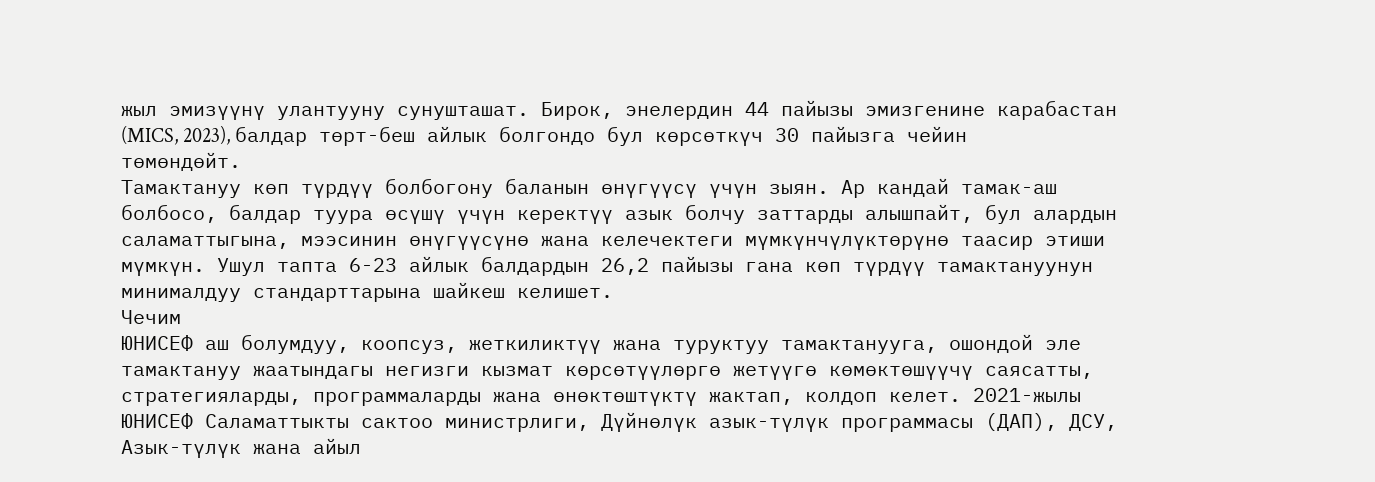жыл эмизүүнү улантууну сунушташат. Бирок, энелердин 44 пайызы эмизгенине карабастан (MICS, 2023), балдар төрт-беш айлык болгондо бул көрсөткүч 30 пайызга чейин төмөндөйт.
Тамактануу көп түрдүү болбогону баланын өнүгүүсү үчүн зыян. Ар кандай тамак-аш болбосо, балдар туура өсүшү үчүн керектүү азык болчу заттарды алышпайт, бул алардын саламаттыгына, мээсинин өнүгүүсүнө жана келечектеги мүмкүнчүлүктөрүнө таасир этиши мүмкүн. Ушул тапта 6-23 айлык балдардын 26,2 пайызы гана көп түрдүү тамактануунун минималдуу стандарттарына шайкеш келишет.
Чечим
ЮНИСЕФ аш болумдуу, коопсуз, жеткиликтүү жана туруктуу тамактанууга, ошондой эле тамактануу жаатындагы негизги кызмат көрсөтүүлөргө жетүүгө көмөктөшүүчү саясатты, стратегияларды, программаларды жана өнөктөштүктү жактап, колдоп келет. 2021-жылы ЮНИСЕФ Саламаттыкты сактоо министрлиги, Дүйнөлүк азык-түлүк программасы (ДАП), ДСУ, Азык-түлүк жана айыл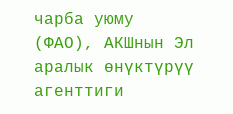чарба уюму (ФАО), АКШнын Эл аралык өнүктүрүү агенттиги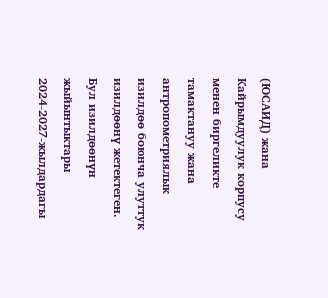(ЮСАИД) жана Кайрымдуулук корпусу менен биргеликте тамактануу жана антропометриялык изилдөө боюнча улуттук изилдөөнү жетектеген. Бул изилдөөнүн жыйынтыктары 2024-2027-жылдардагы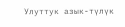Улуттук азык-түлүк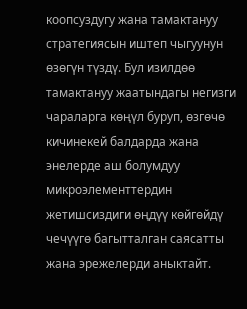коопсуздугу жана тамактануу стратегиясын иштеп чыгуунун өзөгүн түздү. Бул изилдөө тамактануу жаатындагы негизги чараларга көңүл буруп, өзгөчө кичинекей балдарда жана энелерде аш болумдуу микроэлементтердин жетишсиздиги өңдүү көйгөйдү чечүүгө багытталган саясатты жана эрежелерди аныктайт.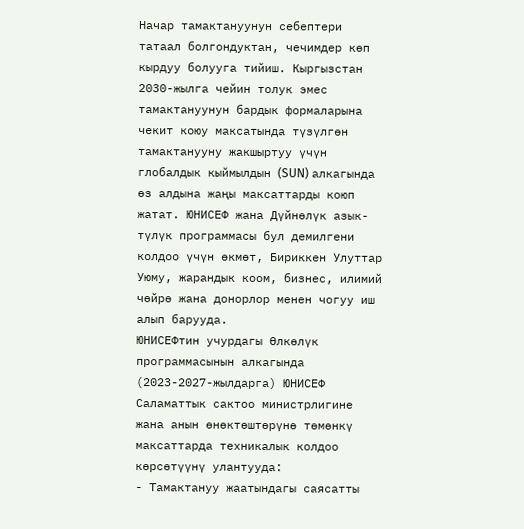Начар тамактануунун себептери татаал болгондуктан, чечимдер көп кырдуу болууга тийиш. Кыргызстан 2030-жылга чейин толук эмес тамактануунун бардык формаларына чекит коюу максатында түзүлгөн тамактанууну жакшыртуу үчүн глобалдык кыймылдын (SUN) алкагында өз алдына жаңы максаттарды коюп жатат. ЮНИСЕФ жана Дүйнөлүк азык-түлүк программасы бул демилгени колдоо үчүн өкмөт, Бириккен Улуттар Уюму, жарандык коом, бизнес, илимий чөйрө жана донорлор менен чогуу иш алып барууда.
ЮНИСЕФтин учурдагы Өлкөлүк программасынын алкагында (2023-2027-жылдарга) ЮНИСЕФ Саламаттык сактоо министрлигине жана анын өнөктөштөрүнө төмөнкү максаттарда техникалык колдоо көрсөтүүнү улантууда:
- Тамактануу жаатындагы саясатты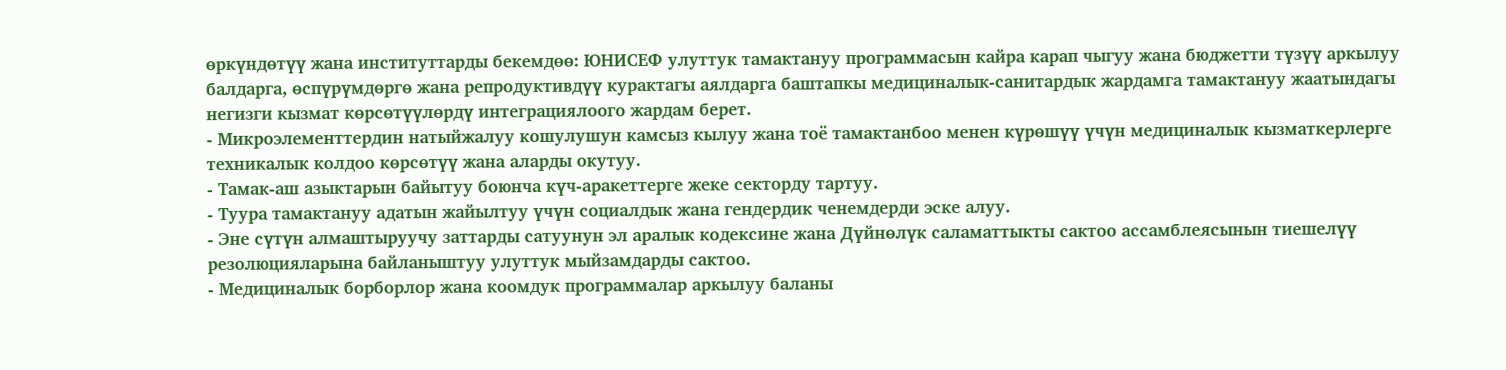өркүндөтүү жана институттарды бекемдөө: ЮНИСЕФ улуттук тамактануу программасын кайра карап чыгуу жана бюджетти түзүү аркылуу балдарга, өспүрүмдөргө жана репродуктивдүү курактагы аялдарга баштапкы медициналык-санитардык жардамга тамактануу жаатындагы негизги кызмат көрсөтүүлөрдү интеграциялоого жардам берет.
- Микроэлементтердин натыйжалуу кошулушун камсыз кылуу жана тоё тамактанбоо менен күрөшүү үчүн медициналык кызматкерлерге техникалык колдоо көрсөтүү жана аларды окутуу.
- Тамак-аш азыктарын байытуу боюнча күч-аракеттерге жеке секторду тартуу.
- Туура тамактануу адатын жайылтуу үчүн социалдык жана гендердик ченемдерди эске алуу.
- Эне сүтүн алмаштыруучу заттарды сатуунун эл аралык кодексине жана Дүйнөлүк саламаттыкты сактоо ассамблеясынын тиешелүү резолюцияларына байланыштуу улуттук мыйзамдарды сактоо.
- Медициналык борборлор жана коомдук программалар аркылуу баланы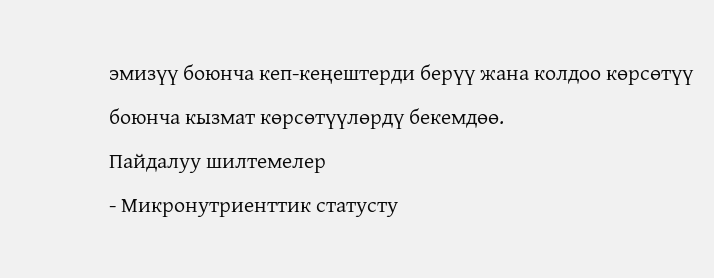эмизүү боюнча кеп-кеңештерди берүү жана колдоо көрсөтүү боюнча кызмат көрсөтүүлөрдү бекемдөө.
Пайдалуу шилтемелер
- Микронутриенттик статусту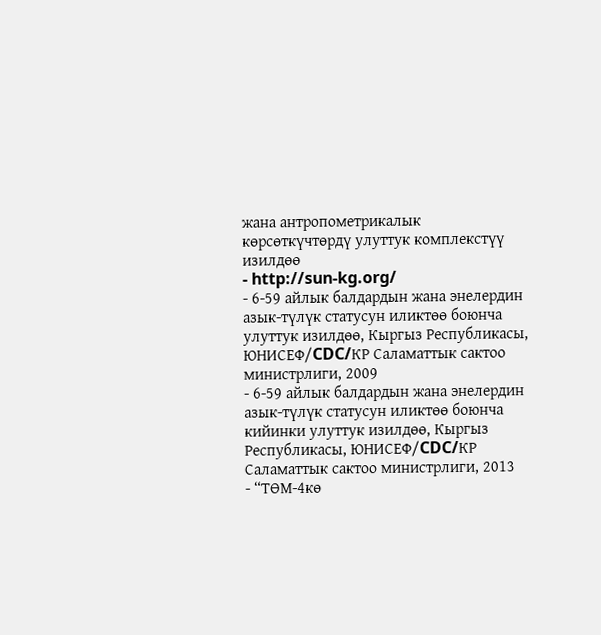жана антропометрикалык көрсөткүчтөрдү улуттук комплекстүү изилдөө
- http://sun-kg.org/
- 6-59 айлык балдардын жана энелердин азык-түлүк статусун иликтөө боюнча улуттук изилдөө, Кыргыз Республикасы, ЮНИСЕФ/CDC/КР Саламаттык сактоо министрлиги, 2009
- 6-59 айлык балдардын жана энелердин азык-түлүк статусун иликтөө боюнча кийинки улуттук изилдөө, Кыргыз Республикасы, ЮНИСЕФ/CDC/КР Саламаттык сактоо министрлиги, 2013
- “ТӨМ-4кө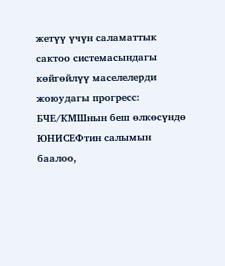жетүү үчүн саламаттык сактоо системасындагы көйгөйлүү маселелерди жоюудагы прогресс: БЧЕ/КМШнын беш өлкөсүндө ЮНИСЕФтин салымын баалоо,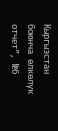Кыргызстан боюнча өлкөлүк отчет”, №6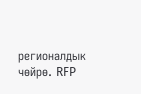регионалдык чөйрө. RFP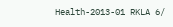Health-2013-01 RKLA 6/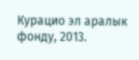Курацио эл аралык фонду, 2013.